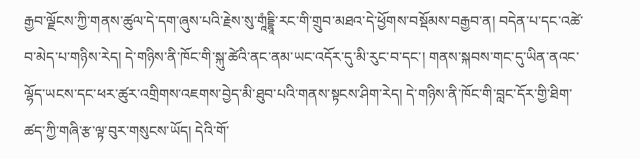རྒྱབ་ལྗོངས་ཀྱི་གནས་ཚུལ་དེ་དག་ཞུས་པའི་རྗེས་སུ་གཱཾདྡྷཱི་རང་གི་གྲུབ་མཐའ་དེ་ཕྱོགས་བསྡོམས་བརྒྱབ་ན། བདེན་པ་དང་འཚེ་བ་མེད་པ་གཉིས་རེད། དེ་གཉིས་ནི་ཁོང་གི་སྐུ་ཚེའི་ནང་ནམ་ཡང་འདོར་དུ་མི་རུང་བ་དང་། གནས་སྐབས་གང་དུ་ཡིན་ནའང་ལྷོད་ཡངས་དང་ཕར་ཚུར་འགྲིགས་འཇགས་བྱེད་མི་ཐུབ་པའི་གནས་སྟངས་ཤིག་རེད། དེ་གཉིས་ནི་ཁོང་གི་བླང་དོར་གྱི་ཐིག་ཚད་ཀྱི་གཞི་རྩ་ལྟ་བུར་གསུངས་ཡོད། དེའི་གོ་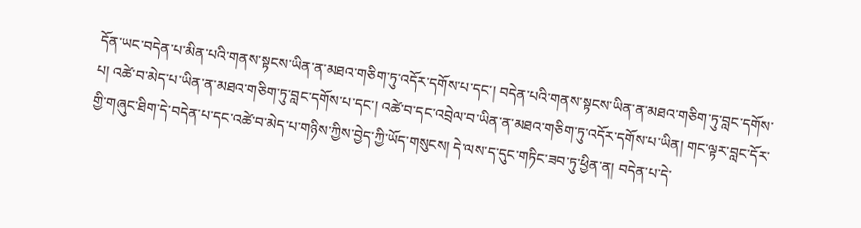དོན་ཡང་བདེན་པ་མིན་པའི་གནས་སྟངས་ཡིན་ན་མཐའ་གཅིག་ཏུ་འདོར་དགོས་པ་དང་། བདེན་པའི་གནས་སྟངས་ཡིན་ན་མཐའ་གཅིག་ཏུ་བླང་དགོས་པ། འཚེ་བ་མེད་པ་ཡིན་ན་མཐའ་གཅིག་ཏུ་བླང་དགོས་པ་དང་། འཚེ་བ་དང་འབྲེལ་བ་ཡིན་ན་མཐའ་གཅིག་ཏུ་འདོར་དགོས་པ་ཡིན། གང་ལྟར་བླང་དོར་གྱི་གཞུང་ཐིག་དེ་བདེན་པ་དང་འཚེ་བ་མེད་པ་གཉིས་ཀྱིས་བྱེད་ཀྱི་ཡོད་གསུངས། དེ་ལས་ད་དུང་གཏིང་ཟབ་ཏུ་ཕྱིན་ན། བདེན་པ་དེ་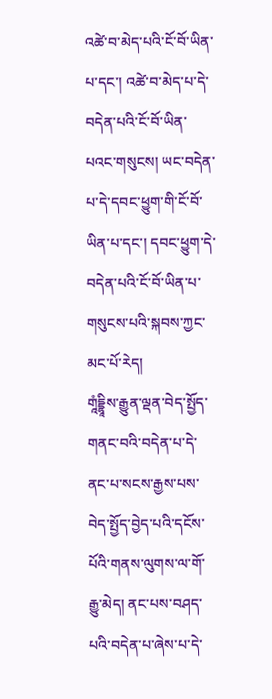འཚེ་བ་མེད་པའི་ངོ་བོ་ཡིན་པ་དང་། འཚེ་བ་མེད་པ་དེ་བདེན་པའི་ངོ་བོ་ཡིན་པའང་གསུངས། ཡང་བདེན་པ་དེ་དབང་ཕྱུག་གི་ངོ་བོ་ཡིན་པ་དང་། དབང་ཕྱུག་དེ་བདེན་པའི་ངོ་བོ་ཡིན་པ་གསུངས་པའི་སྐབས་ཀྱང་མང་པོ་རེད།
གཱཾདྡྷཱིས་རྒྱུན་ལྡན་བེད་སྤྱོད་གནང་བའི་བདེན་པ་དེ་ནང་པ་སངས་རྒྱས་པས་བེད་སྤྱོད་བྱེད་པའི་དངོས་པོའི་གནས་ལུགས་ལ་གོ་རྒྱུ་མེད། ནང་པས་བཤད་པའི་བདེན་པ་ཞེས་པ་དེ་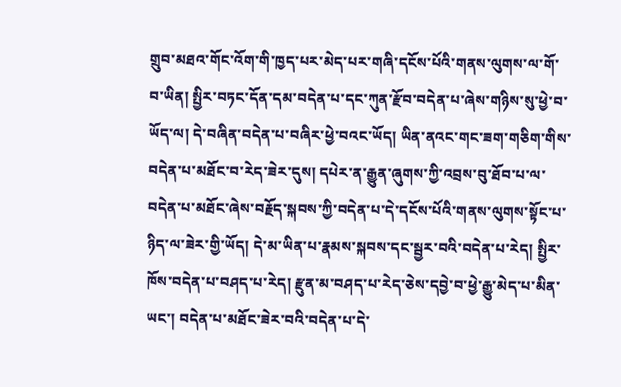གྲུབ་མཐའ་གོང་འོག་གི་ཁྱད་པར་མེད་པར་གཞི་དངོས་པོའི་གནས་ལུགས་ལ་གོ་བ་ཡིན། སྤྱིར་བཏང་དོན་དམ་བདེན་པ་དང་ཀུན་རྫོབ་བདེན་པ་ཞེས་གཉིས་སུ་ཕྱེ་བ་ཡོད་ལ། དེ་བཞིན་བདེན་པ་བཞིར་ཕྱེ་བའང་ཡོད། ཡིན་ནའང་གང་ཟག་གཅིག་གིས་བདེན་པ་མཐོང་བ་རེད་ཟེར་དུས། དཔེར་ན་རྒྱུན་ཞུགས་ཀྱི་འབྲས་བུ་ཐོབ་པ་ལ་བདེན་པ་མཐོང་ཞེས་བརྗོད་སྐབས་ཀྱི་བདེན་པ་དེ་དངོས་པོའི་གནས་ལུགས་སྟོང་པ་ཉིད་ལ་ཟེར་གྱི་ཡོད། དེ་མ་ཡིན་པ་རྣམས་སྐབས་དང་སྦྱར་བའི་བདེན་པ་རེད། སྤྱིར་ཁོས་བདེན་པ་བཤད་པ་རེད། རྫུན་མ་བཤད་པ་རེད་ཅེས་དབྱེ་བ་ཕྱེ་རྒྱུ་མེད་པ་མིན་ཡང་། བདེན་པ་མཐོང་ཟེར་བའི་བདེན་པ་དེ་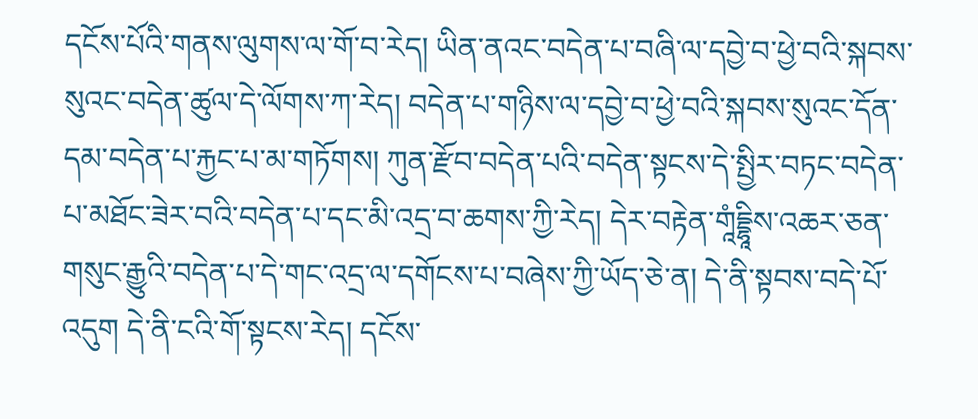དངོས་པོའི་གནས་ལུགས་ལ་གོ་བ་རེད། ཡིན་ནའང་བདེན་པ་བཞི་ལ་དབྱེ་བ་ཕྱེ་བའི་སྐབས་སུའང་བདེན་ཚུལ་དེ་ལོགས་ཀ་རེད། བདེན་པ་གཉིས་ལ་དབྱེ་བ་ཕྱེ་བའི་སྐབས་སུའང་དོན་དམ་བདེན་པ་རྐྱང་པ་མ་གཏོགས། ཀུན་རྫོབ་བདེན་པའི་བདེན་སྟངས་དེ་སྤྱིར་བཏང་བདེན་པ་མཐོང་ཟེར་བའི་བདེན་པ་དང་མི་འདྲ་བ་ཆགས་ཀྱི་རེད། དེར་བརྟེན་གཱཾདྡྷཱིས་འཆར་ཅན་གསུང་རྒྱུའི་བདེན་པ་དེ་གང་འདྲ་ལ་དགོངས་པ་བཞེས་ཀྱི་ཡོད་ཅེ་ན། དེ་ནི་སྟབས་བདེ་པོ་འདུག དེ་ནི་ངའི་གོ་སྟངས་རེད། དངོས་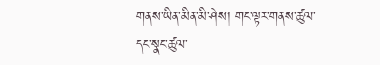གནས་ཡིན་མིན་མི་ཤེས། གང་ལྟར་གནས་ཚུལ་དང་སྣང་ཚུལ་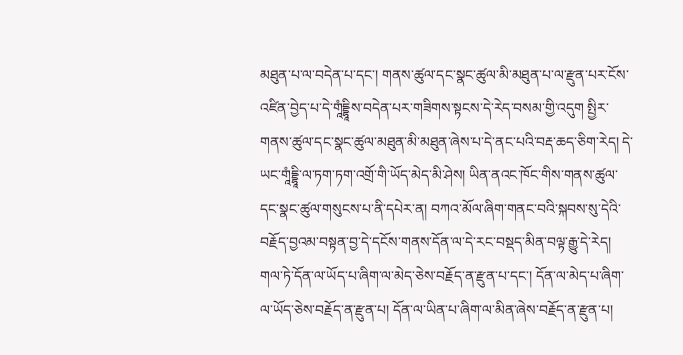མཐུན་པ་ལ་བདེན་པ་དང་། གནས་ཚུལ་དང་སྣང་ཚུལ་མི་མཐུན་པ་ལ་རྫུན་པར་ངོས་འཛིན་བྱེད་པ་དེ་གཱཾདྡྷཱིས་བདེན་པར་གཟིགས་སྟངས་དེ་རེད་བསམ་གྱི་འདུག སྤྱིར་གནས་ཚུལ་དང་སྣང་ཚུལ་མཐུན་མི་མཐུན་ཞེས་པ་དེ་ནང་པའི་བརྡ་ཆད་ཅིག་རེད། དེ་ཡང་གཱཾདྡྷཱི་ལ་ཏག་ཏག་འགྲོ་གི་ཡོད་མེད་མི་ཤེས། ཡིན་ནའང་ཁོང་གིས་གནས་ཚུལ་དང་སྣང་ཚུལ་གསུངས་པ་ནི་དཔེར་ན། བཀའ་མོལ་ཞིག་གནང་བའི་སྐབས་སུ་དེའི་བརྗོད་བྱའམ་བསྟན་བྱ་དེ་དངོས་གནས་དོན་ལ་དེ་རང་བསྡད་མིན་བལྟ་རྒྱུ་དེ་རེད། གལ་ཏེ་དོན་ལ་ཡོད་པ་ཞིག་ལ་མེད་ཅེས་བརྗོད་ན་རྫུན་པ་དང་། དོན་ལ་མེད་པ་ཞིག་ལ་ཡོད་ཅེས་བརྗོད་ན་རྫུན་པ། དོན་ལ་ཡིན་པ་ཞིག་ལ་མིན་ཞེས་བརྗོད་ན་རྫུན་པ།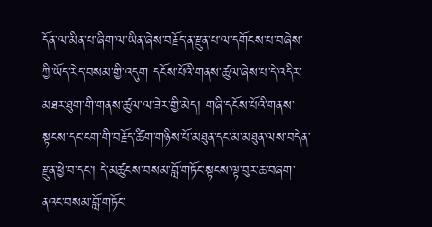དོན་ལ་མིན་པ་ཞིག་ལ་ཡིན་ཞེས་བརྗོད་ན་རྫུན་པ་ལ་དགོངས་པ་བཞེས་ཀྱི་ཡོད་རེད་བསམ་གྱི་འདུག དངོས་པོའི་གནས་ཚུལ་ཞེས་པ་དེ་འདིར་མཐར་ཐུག་གི་གནས་ཚུལ་ལ་ཟེར་གྱི་མེད། གཞི་དངོས་པོའི་གནས་སྟངས་དང་ངག་གི་བརྗོད་ཚིག་གཉིས་པོ་མཐུན་དང་མ་མཐུན་ལས་བདེན་རྫུན་ཕྱེ་བ་དང་། དེ་མཚུངས་བསམ་བློ་གཏོང་སྟངས་ལྟ་བུར་ཆ་བཞག་ནའང་བསམ་བློ་གཏོང་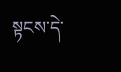སྟངས་དེ་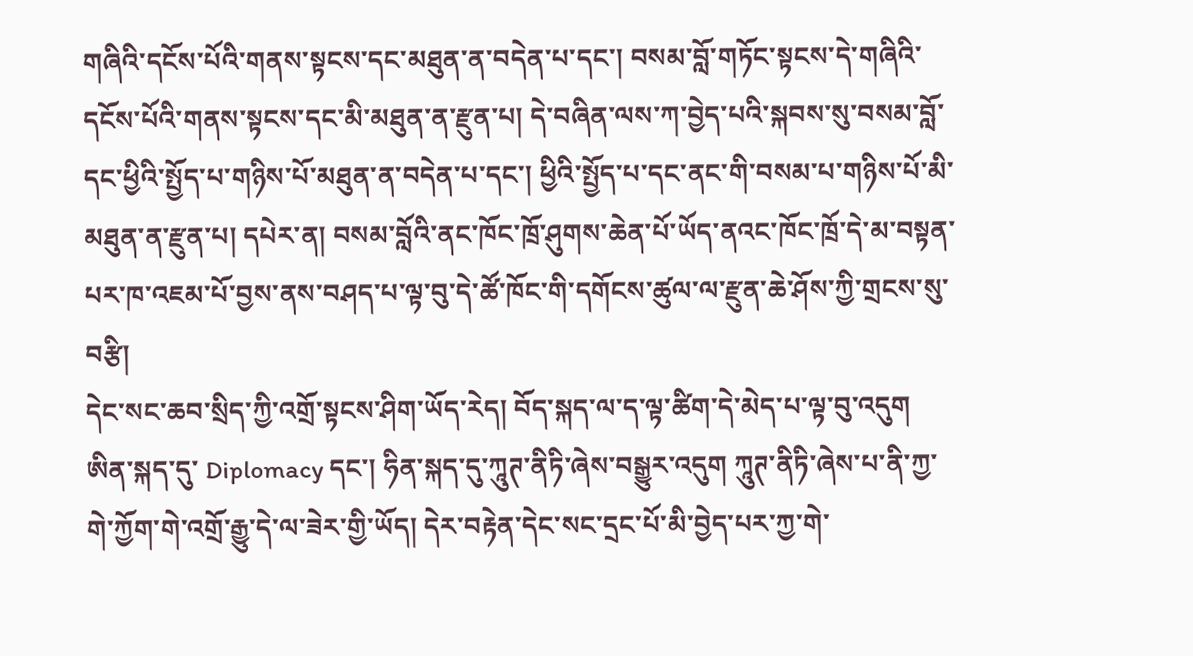གཞིའི་དངོས་པོའི་གནས་སྟངས་དང་མཐུན་ན་བདེན་པ་དང་། བསམ་བློ་གཏོང་སྟངས་དེ་གཞིའི་དངོས་པོའི་གནས་སྟངས་དང་མི་མཐུན་ན་རྫུན་པ། དེ་བཞིན་ལས་ཀ་བྱེད་པའི་སྐབས་སུ་བསམ་བློ་དང་ཕྱིའི་སྤྱོད་པ་གཉིས་པོ་མཐུན་ན་བདེན་པ་དང་། ཕྱིའི་སྤྱོད་པ་དང་ནང་གི་བསམ་པ་གཉིས་པོ་མི་མཐུན་ན་རྫུན་པ། དཔེར་ན། བསམ་བློའི་ནང་ཁོང་ཁྲོ་ཤུགས་ཆེན་པོ་ཡོད་ནའང་ཁོང་ཁྲོ་དེ་མ་བསྟན་པར་ཁ་འཇམ་པོ་བྱས་ནས་བཤད་པ་ལྟ་བུ་དེ་ཚོ་ཁོང་གི་དགོངས་ཚུལ་ལ་རྫུན་ཆེ་ཤོས་ཀྱི་གྲངས་སུ་བརྩི།
དེང་སང་ཆབ་སྲིད་ཀྱི་འགྲོ་སྟངས་ཤིག་ཡོད་རེད། བོད་སྐད་ལ་ད་ལྟ་ཚིག་དེ་མེད་པ་ལྟ་བུ་འདུག ཨིན་སྐད་དུ་ Diplomacy དང་། ཧིན་སྐད་དུ་ཀཱུཊ་ནིཏི་ཞེས་བསྒྱུར་འདུག ཀཱུཊ་ནིཏི་ཞེས་པ་ནི་ཀྱ་གེ་ཀྱོག་གེ་འགྲོ་རྒྱུ་དེ་ལ་ཟེར་གྱི་ཡོད། དེར་བརྟེན་དེང་སང་དྲང་པོ་མི་བྱེད་པར་ཀྱ་གེ་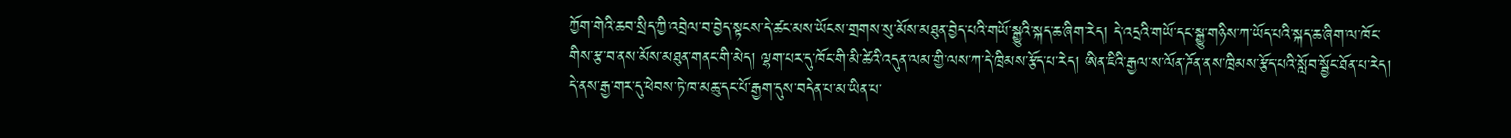ཀྱོག་གེའི་ཆབ་སྲིད་ཀྱི་འབྲེལ་བ་བྱེད་སྟངས་དེ་ཚང་མས་ཡོངས་གྲགས་སུ་མོས་མཐུན་བྱེད་པའི་གཡོ་སྒྱུའི་སྐད་ཆ་ཞིག་རེད། དེ་འདྲའི་གཡོ་དང་སྒྱུ་གཉིས་ཀ་ཡོད་པའི་སྐད་ཆ་ཞིག་ལ་ཁོང་གིས་རྩ་བ་ནས་མོས་མཐུན་གནང་གི་མེད། ལྷག་པར་དུ་ཁོང་གི་མི་ཚེའི་འདུན་ལམ་གྱི་ལས་ཀ་དེ་ཁྲིམས་རྩོད་པ་རེད། ཨིན་ཇིའི་རྒྱལ་ས་ལོན་ཌོན་ནས་ཁྲིམས་རྩོད་པའི་སློབ་སྦྱོང་ཐོན་པ་རེད། དེ་ནས་རྒྱ་གར་དུ་ཕེབས་ཏེ་ཁ་མཆུ་དང་པོ་རྒྱག་དུས་བདེན་པ་མ་ཡིན་པ་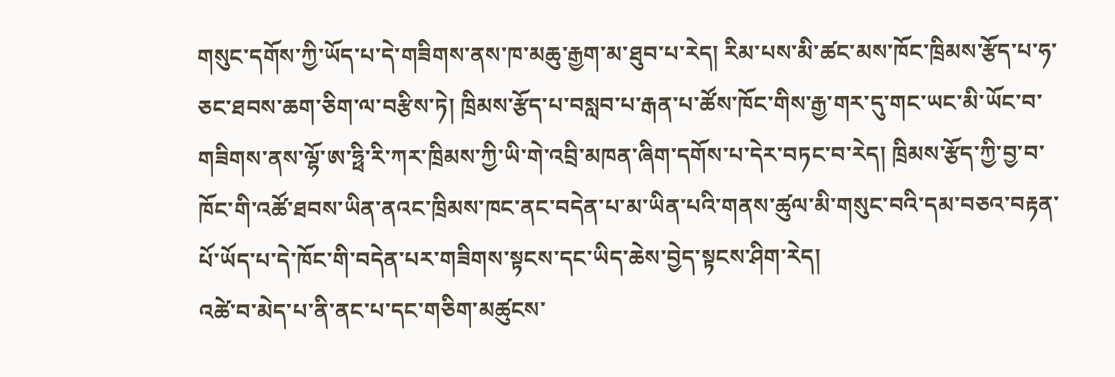གསུང་དགོས་ཀྱི་ཡོད་པ་དེ་གཟིགས་ནས་ཁ་མཆུ་རྒྱག་མ་ཐུབ་པ་རེད། རིམ་པས་མི་ཚང་མས་ཁོང་ཁྲིམས་རྩོད་པ་ཧ་ཅང་ཐབས་ཆག་ཅིག་ལ་བརྩིས་ཏེ། ཁྲིམས་རྩོད་པ་བསླབ་པ་རྒན་པ་ཚོས་ཁོང་གིས་རྒྱ་གར་དུ་གང་ཡང་མི་ཡོང་བ་གཟིགས་ནས་ལྷོ་ཨ་ཧྥི་རི་ཀར་ཁྲིམས་ཀྱི་ཡི་གེ་འབྲི་མཁན་ཞིག་དགོས་པ་དེར་བཏང་བ་རེད། ཁྲིམས་རྩོད་ཀྱི་བྱ་བ་ཁོང་གི་འཚོ་ཐབས་ཡིན་ནའང་ཁྲིམས་ཁང་ནང་བདེན་པ་མ་ཡིན་པའི་གནས་ཚུལ་མི་གསུང་བའི་དམ་བཅའ་བརྟན་པོ་ཡོད་པ་དེ་ཁོང་གི་བདེན་པར་གཟིགས་སྟངས་དང་ཡིད་ཆེས་བྱེད་སྟངས་ཤིག་རེད།
འཚེ་བ་མེད་པ་ནི་ནང་པ་དང་གཅིག་མཚུངས་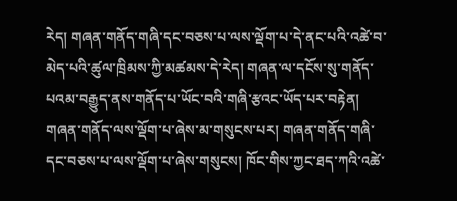རེད། གཞན་གནོད་གཞི་དང་བཅས་པ་ལས་ལྡོག་པ་དེ་ནང་པའི་འཚེ་བ་མེད་པའི་ཚུལ་ཁྲིམས་ཀྱི་མཚམས་དེ་རེད། གཞན་ལ་དངོས་སུ་གནོད་པའམ་བརྒྱུད་ནས་གནོད་པ་ཡོང་བའི་གཞི་རྩའང་ཡོད་པར་བརྟེན། གཞན་གནོད་ལས་ལྡོག་པ་ཞེས་མ་གསུངས་པར། གཞན་གནོད་གཞི་དང་བཅས་པ་ལས་ལྡོག་པ་ཞེས་གསུངས། ཁོང་གིས་ཀྱང་ཐད་ཀའི་འཚེ་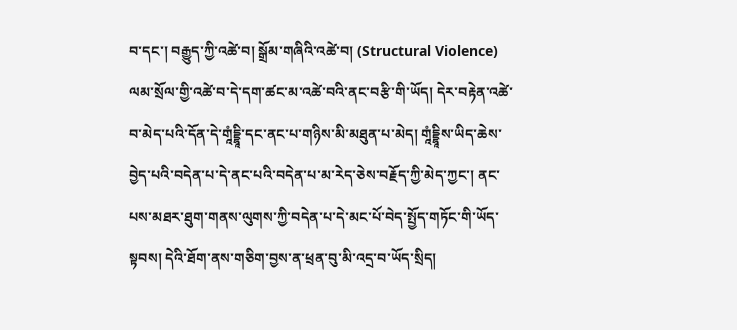བ་དང་། བརྒྱུད་ཀྱི་འཚེ་བ། སྒྲོམ་གཞིའི་འཚེ་བ། (Structural Violence) ལམ་སྲོལ་གྱི་འཚེ་བ་དེ་དག་ཚང་མ་འཚེ་བའི་ནང་བརྩི་གི་ཡོད། དེར་བརྟེན་འཚེ་བ་མེད་པའི་དོན་དེ་གཱཾདྡྷཱི་དང་ནང་པ་གཉིས་མི་མཐུན་པ་མེད། གཱཾདྡྷཱིས་ཡིད་ཆེས་བྱེད་པའི་བདེན་པ་དེ་ནང་པའི་བདེན་པ་མ་རེད་ཅེས་བརྗོད་ཀྱི་མེད་ཀྱང་། ནང་པས་མཐར་ཐུག་གནས་ལུགས་ཀྱི་བདེན་པ་དེ་མང་པོ་བེད་སྤྱོད་གཏོང་གི་ཡོད་སྟབས། དེའི་ཐོག་ནས་གཅིག་བྱས་ན་ཕྲན་བུ་མི་འདྲ་བ་ཡོད་སྲིད།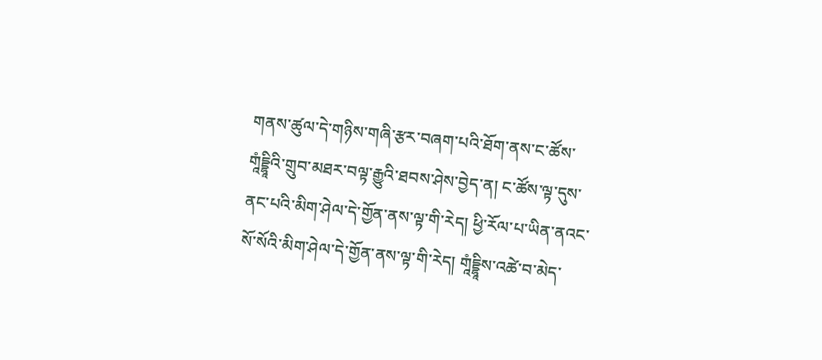གནས་ཚུལ་དེ་གཉིས་གཞི་རྩར་བཞག་པའི་ཐོག་ནས་ང་ཚོས་གཱཾདྡྷཱིའི་གྲུབ་མཐར་བལྟ་རྒྱུའི་ཐབས་ཤེས་བྱེད་ན། ང་ཚོས་ལྟ་དུས་ནང་པའི་མིག་ཤེལ་དེ་གྱོན་ནས་ལྟ་གི་རེད། ཕྱི་རོལ་པ་ཡིན་ནའང་སོ་སོའི་མིག་ཤེལ་དེ་གྱོན་ནས་ལྟ་གི་རེད། གཱཾདྡྷཱིས་འཚེ་བ་མེད་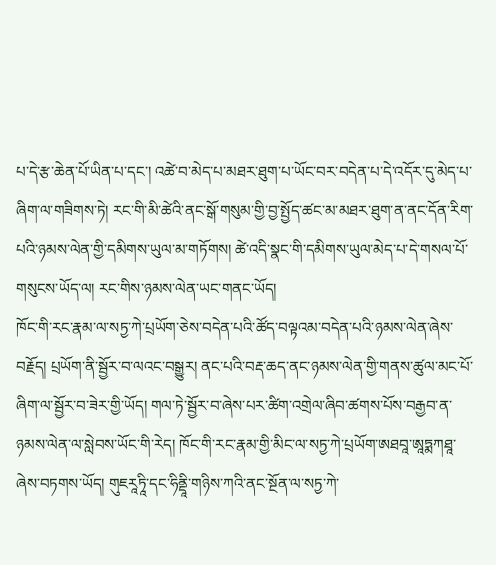པ་དེ་རྩ་ཆེན་པོ་ཡིན་པ་དང་། འཚེ་བ་མེད་པ་མཐར་ཐུག་པ་ཡོང་བར་བདེན་པ་དེ་འདོར་དུ་མེད་པ་ཞིག་ལ་གཟིགས་ཏེ། རང་གི་མི་ཚེའི་ནང་སྒོ་གསུམ་གྱི་བྱ་སྤྱོད་ཚང་མ་མཐར་ཐུག་ན་ནང་དོན་རིག་པའི་ཉམས་ལེན་གྱི་དམིགས་ཡུལ་མ་གཏོགས། ཚེ་འདི་སྣང་གི་དམིགས་ཡུལ་མེད་པ་དེ་གསལ་པོ་གསུངས་ཡོད་ལ། རང་གིས་ཉམས་ལེན་ཡང་གནང་ཡོད།
ཁོང་གི་རང་རྣམ་ལ་སཏྱ་ཀེ་པྲཡོག་ཅེས་བདེན་པའི་ཚོད་བལྟའམ་བདེན་པའི་ཉམས་ལེན་ཞེས་བརྗོད། པྲཡོག་ནི་སྦྱོར་བ་ལའང་བསྒྱུར། ནང་པའི་བརྡ་ཆད་ནང་ཉམས་ལེན་གྱི་གནས་ཚུལ་མང་པོ་ཞིག་ལ་སྦྱོར་བ་ཟེར་གྱི་ཡོད། གལ་ཏེ་སྦྱོར་བ་ཞེས་པར་ཚིག་འགྲེལ་ཞིབ་ཚགས་པོས་བརྒྱབ་ན་ཉམས་ལེན་ལ་སླེབས་ཡོང་གི་རེད། ཁོང་གི་རང་རྣམ་གྱི་མིང་ལ་སཏྱ་ཀེ་པྲཡོག་ཨཐབཱ་ཨཱཏྨཀཐཱ་ཞེས་བཏགས་ཡོད། གུཇརཱཏཱི་དང་ཧིནྡཱི་གཉིས་ཀའི་ནང་སྔོན་ལ་སཏྱ་ཀེ་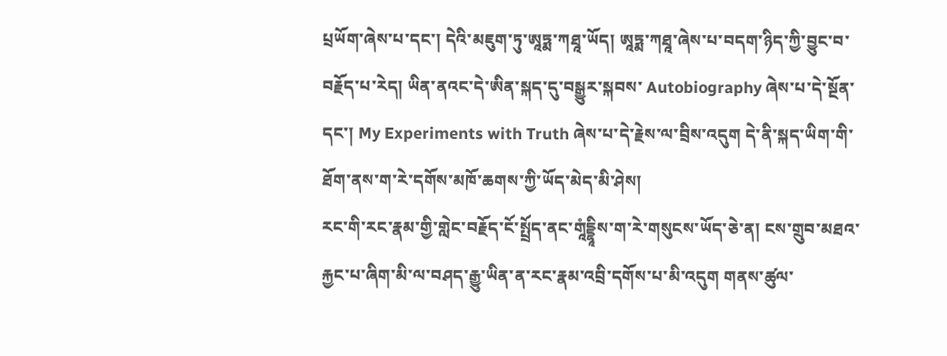པྲཡོག་ཞེས་པ་དང་། དེའི་མཇུག་ཏུ་ཨཱཏྨ་ཀཐཱ་ཡོད། ཨཱཏྨ་ཀཐཱ་ཞེས་པ་བདག་ཉིད་ཀྱི་བྱུང་བ་བརྗོད་པ་རེད། ཡིན་ནའང་དེ་ཨིན་སྐད་དུ་བསྒྱུར་སྐབས་ Autobiography ཞེས་པ་དེ་སྔོན་དང་། My Experiments with Truth ཞེས་པ་དེ་རྗེས་ལ་བྲིས་འདུག དེ་ནི་སྐད་ཡིག་གི་ཐོག་ནས་ག་རེ་དགོས་མཁོ་ཆགས་ཀྱི་ཡོད་མེད་མི་ཤེས།
རང་གི་རང་རྣམ་གྱི་གླེང་བརྗོད་ངོ་སྤྲོད་ནང་གཱཾདྡྷཱིས་ག་རེ་གསུངས་ཡོད་ཅེ་ན། ངས་གྲུབ་མཐའ་རྐྱང་པ་ཞིག་མི་ལ་བཤད་རྒྱུ་ཡིན་ན་རང་རྣམ་འབྲི་དགོས་པ་མི་འདུག གནས་ཚུལ་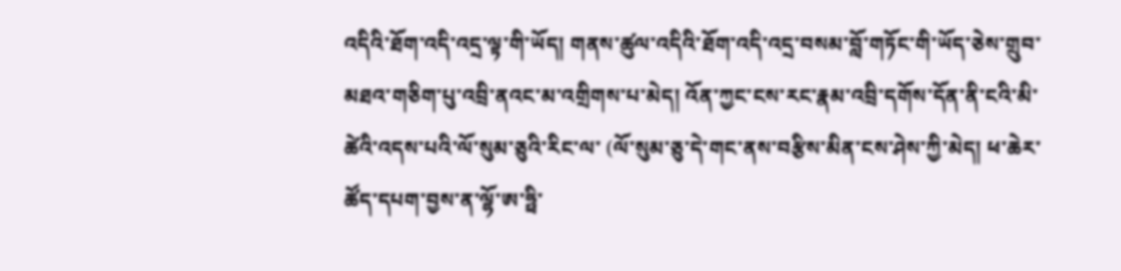འདིའི་ཐོག་འདི་འདྲ་ལྟ་གི་ཡོད། གནས་ཚུལ་འདིའི་ཐོག་འདི་འདྲ་བསམ་བློ་གཏོང་གི་ཡོད་ཅེས་གྲུབ་མཐའ་གཅིག་པུ་འབྲི་ནའང་མ་འགྲིགས་པ་མེད། འོན་ཀྱང་ངས་རང་རྣམ་འབྲི་དགོས་དོན་ནི་ངའི་མི་ཚེའི་འདས་པའི་ལོ་སུམ་ཅུའི་རིང་ལ་ (ལོ་སུམ་ཅུ་དེ་གང་ནས་བརྩིས་མིན་ངས་ཤེས་ཀྱི་མེད། ཕ་ཆེར་ཚོད་དཔག་བྱས་ན་ལྷོ་ཨ་ཧྥི་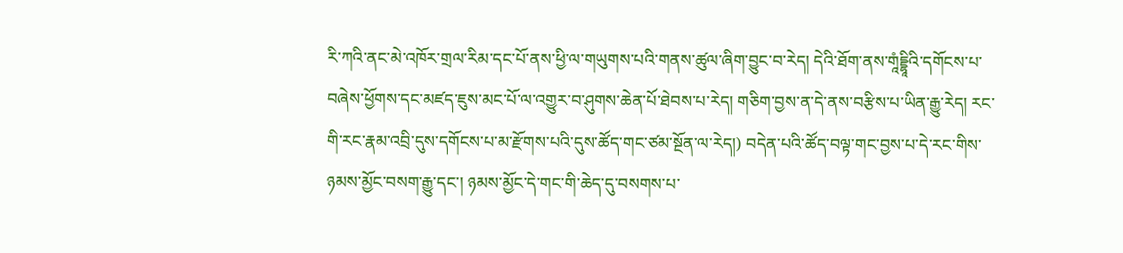རི་ཀའི་ནང་མེ་འཁོར་གྲལ་རིམ་དང་པོ་ནས་ཕྱི་ལ་གཡུགས་པའི་གནས་ཚུལ་ཞིག་བྱུང་བ་རེད། དེའི་ཐོག་ནས་གཱཾདྡྷཱིའི་དགོངས་པ་བཞེས་ཕྱོགས་དང་མཛད་ཇུས་མང་པོ་ལ་འགྱུར་བ་ཤུགས་ཆེན་པོ་ཐེབས་པ་རེད། གཅིག་བྱས་ན་དེ་ནས་བརྩིས་པ་ཡིན་རྒྱུ་རེད། རང་གི་རང་རྣམ་འབྲི་དུས་དགོངས་པ་མ་རྫོགས་པའི་དུས་ཚོད་གང་ཙམ་སྔོན་ལ་རེད།) བདེན་པའི་ཚོད་བལྟ་གང་བྱས་པ་དེ་རང་གིས་ཉམས་མྱོང་བསག་རྒྱུ་དང་། ཉམས་མྱོང་དེ་གང་གི་ཆེད་དུ་བསགས་པ་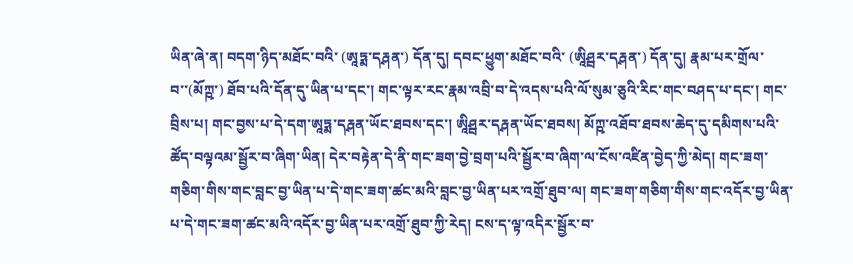ཡིན་ཞེ་ན། བདག་ཉིད་མཐོང་བའི་ (ཨཱཏྨ་དརྴན་) དོན་དུ། དབང་ཕྱུག་མཐོང་བའི་ (ཨཱིཤྦར་དརྴན་) དོན་དུ། རྣམ་པར་གྲོལ་བ་་(མོཀྵ་) ཐོབ་པའི་དོན་དུ་ཡིན་པ་དང་། གང་ལྟར་རང་རྣམ་འབྲི་བ་དེ་འདས་པའི་ལོ་སུམ་ཅུའི་རིང་གང་བཤད་པ་དང་། གང་བྲིས་པ། གང་བྱས་པ་དེ་དག་ཨཱཏྨ་དརྴན་ཡོང་ཐབས་དང་། ཨཱིཤྦར་དརྴན་ཡོང་ཐབས། མོཀྵ་འཐོབ་ཐབས་ཆེད་དུ་དམིགས་པའི་ཚོད་བལྟའམ་སྦྱོར་བ་ཞིག་ཡིན། དེར་བརྟེན་དེ་ནི་གང་ཟག་བྱེ་བྲག་པའི་སྦྱོར་བ་ཞིག་ལ་ངོས་འཛིན་བྱེད་ཀྱི་མེད། གང་ཟག་གཅིག་གིས་གང་བླང་བྱ་ཡིན་པ་དེ་གང་ཟག་ཚང་མའི་བླང་བྱ་ཡིན་པར་འགྲོ་ཐུབ་ལ། གང་ཟག་གཅིག་གིས་གང་འདོར་བྱ་ཡིན་པ་དེ་གང་ཟག་ཚང་མའི་འདོར་བྱ་ཡིན་པར་འགྲོ་ཐུབ་ཀྱི་རེད། ངས་ད་ལྟ་འདིར་སྦྱོར་བ་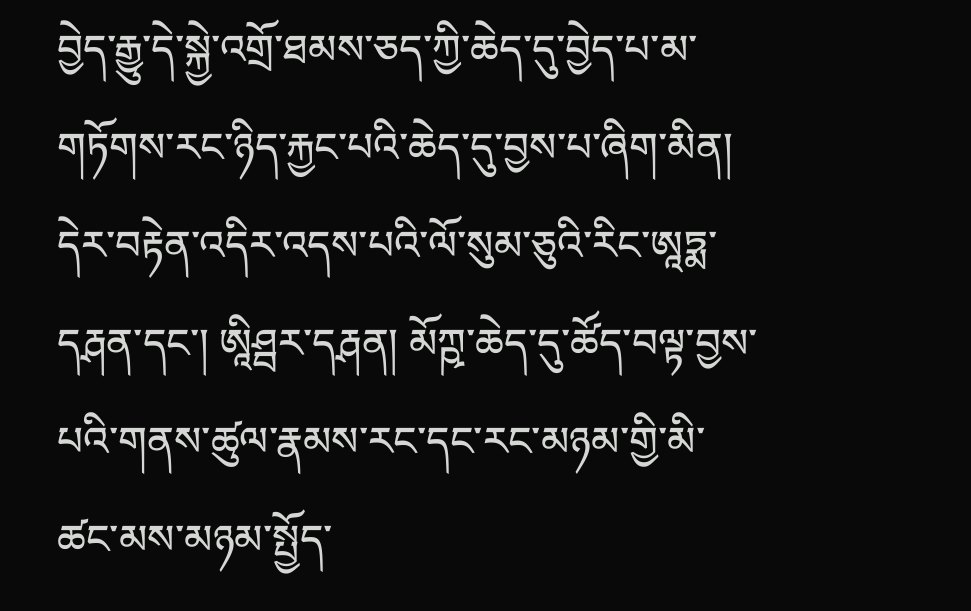བྱེད་རྒྱུ་དེ་སྐྱེ་འགྲོ་ཐམས་ཅད་ཀྱི་ཆེད་དུ་བྱེད་པ་མ་གཏོགས་རང་ཉིད་རྐྱང་པའི་ཆེད་དུ་བྱས་པ་ཞིག་མིན། དེར་བརྟེན་འདིར་འདས་པའི་ལོ་སུམ་ཅུའི་རིང་ཨཱཏྨ་དརྴན་དང་། ཨཱིཤྦར་དརྴན། མོཀྵ་ཆེད་དུ་ཚོད་བལྟ་བྱས་པའི་གནས་ཚུལ་རྣམས་རང་དང་རང་མཉམ་གྱི་མི་ཚང་མས་མཉམ་སྤྱོད་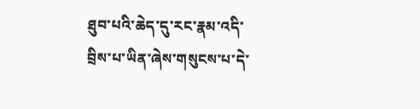ཐུབ་པའི་ཆེད་དུ་རང་རྣམ་འདི་བྲིས་པ་ཡིན་ཞེས་གསུངས་པ་དེ་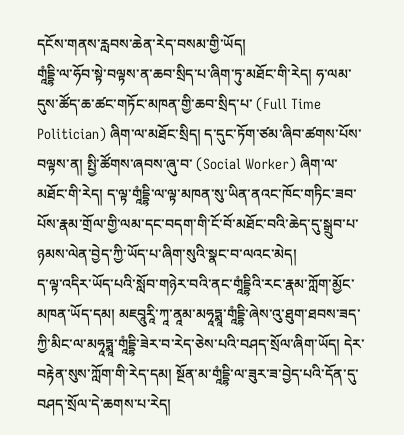དངོས་གནས་རླབས་ཆེན་རེད་བསམ་གྱི་ཡོད།
གཱཾདྡྷི་ལ་ཧོབ་སྟེ་བལྟས་ན་ཆབ་སྲིད་པ་ཞིག་ཏུ་མཐོང་གི་རེད། ཧ་ལམ་དུས་ཚོད་ཆ་ཚང་གཏོང་མཁན་གྱི་ཆབ་སྲིད་པ་ (Full Time Politician) ཞིག་ལ་མཐོང་སྲིད། ད་དུང་ཏོག་ཙམ་ཞིབ་ཚགས་པོས་བལྟས་ན། སྤྱི་ཚོགས་ཞབས་ཞུ་བ་ (Social Worker) ཞིག་ལ་མཐོང་གི་རེད། ད་ལྟ་གཱཾདྡྷི་ལ་ལྟ་མཁན་སུ་ཡིན་ནའང་ཁོང་གཏིང་ཟབ་པོས་རྣམ་གྲོལ་གྱི་ལམ་དང་བདག་གི་ངོ་བོ་མཐོང་བའི་ཆེད་དུ་སྒྲུབ་པ་ཉམས་ལེན་བྱེད་ཀྱི་ཡོད་པ་ཞིག་སུའི་སྣང་བ་ལའང་མེད།
ད་ལྟ་འདིར་ཡོད་པའི་སློབ་གཉེར་བའི་ནང་གཱཾདྡྷིའི་རང་རྣམ་ཀློག་མྱོང་མཁན་ཡོད་དམ། མཇབཱུརཱི་ཀཱ་ནཱམ་མཧཱཏྨཱ་གཱཾདྡྷི་ཞེས་འུ་ཐུག་ཐབས་ཟད་ཀྱི་མིང་ལ་མཧཱཏྨཱ་གཱཾདྡྷི་ཟེར་བ་རེད་ཅེས་པའི་བཤད་སྲོལ་ཞིག་ཡོད། དེར་བརྟེན་སུས་ཀློག་གི་རེད་དམ། སྔོན་མ་གཱཾདྡྷི་ལ་ཟུར་ཟ་བྱེད་པའི་དོན་དུ་བཤད་སྲོལ་དེ་ཆགས་པ་རེད།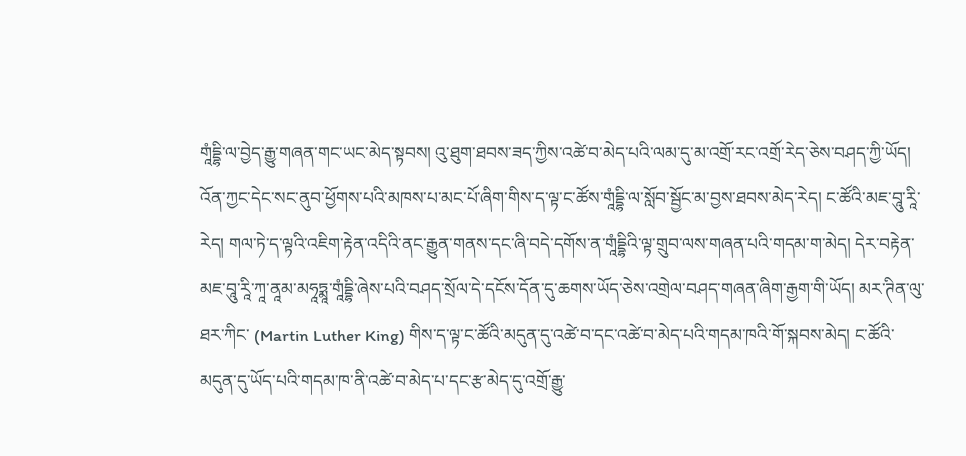གཱཾདྡྷི་ལ་བྱེད་རྒྱུ་གཞན་གང་ཡང་མེད་སྟབས། འུ་ཐུག་ཐབས་ཟད་ཀྱིས་འཚེ་བ་མེད་པའི་ལམ་དུ་མ་འགྲོ་རང་འགྲོ་རེད་ཅེས་བཤད་ཀྱི་ཡོད། འོན་ཀྱང་དེང་སང་ནུབ་ཕྱོགས་པའི་མཁས་པ་མང་པོ་ཞིག་གིས་ད་ལྟ་ང་ཚོས་གཱཾདྡྷི་ལ་སློབ་སྦྱོང་མ་བྱས་ཐབས་མེད་རེད། ང་ཚོའི་མཇ་བཱུ་རཱི་རེད། གལ་ཏེ་ད་ལྟའི་འཇིག་རྟེན་འདིའི་ནང་རྒྱུན་གནས་དང་ཞི་བདེ་དགོས་ན་གཱཾདྡྷིའི་ལྟ་གྲུབ་ལས་གཞན་པའི་གདམ་ག་མེད། དེར་བརྟེན་མཇ་བཱུ་རཱི་ཀཱ་ནཱམ་མཧཱཏྨཱ་གཱཾདྡྷི་ཞེས་པའི་བཤད་སྲོལ་དེ་དངོས་དོན་དུ་ཆགས་ཡོད་ཅེས་འགྲེལ་བཤད་གཞན་ཞིག་རྒྱག་གི་ཡོད། མར་ཊིན་ལུ་ཐར་ཀིང་ (Martin Luther King) གིས་ད་ལྟ་ང་ཚོའི་མདུན་དུ་འཚེ་བ་དང་འཚེ་བ་མེད་པའི་གདམ་ཁའི་གོ་སྐབས་མེད། ང་ཚོའི་མདུན་དུ་ཡོད་པའི་གདམ་ཁ་ནི་འཚེ་བ་མེད་པ་དང་རྩ་མེད་དུ་འགྲོ་རྒྱུ་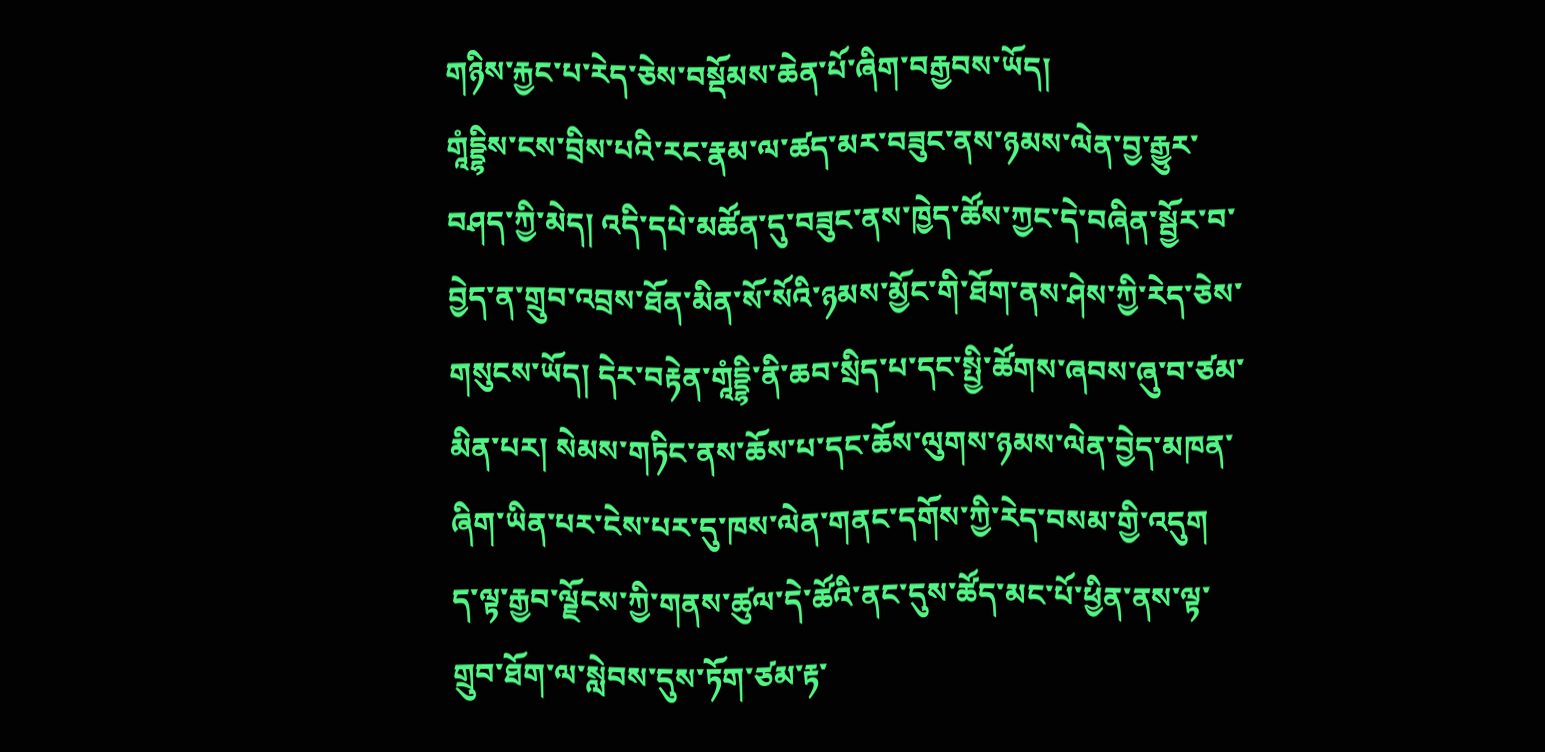གཉིས་རྐྱང་པ་རེད་ཅེས་བསྡོམས་ཆེན་པོ་ཞིག་བརྒྱབས་ཡོད།
གཱཾདྡྷིས་ངས་བྲིས་པའི་རང་རྣམ་ལ་ཚད་མར་བཟུང་ནས་ཉམས་ལེན་བྱ་རྒྱུར་བཤད་ཀྱི་མེད། འདི་དཔེ་མཚོན་དུ་བཟུང་ནས་ཁྱེད་ཚོས་ཀྱང་དེ་བཞིན་སྦྱོར་བ་བྱེད་ན་གྲུབ་འབྲས་ཐོན་མིན་སོ་སོའི་ཉམས་མྱོང་གི་ཐོག་ནས་ཤེས་ཀྱི་རེད་ཅེས་གསུངས་ཡོད། དེར་བརྟེན་གཱཾདྡྷི་ནི་ཆབ་སྲིད་པ་དང་སྤྱི་ཚོགས་ཞབས་ཞུ་བ་ཙམ་མིན་པར། སེམས་གཏིང་ནས་ཆོས་པ་དང་ཆོས་ལུགས་ཉམས་ལེན་བྱེད་མཁན་ཞིག་ཡིན་པར་ངེས་པར་དུ་ཁས་ལེན་གནང་དགོས་ཀྱི་རེད་བསམ་གྱི་འདུག
ད་ལྟ་རྒྱབ་ལྗོངས་ཀྱི་གནས་ཚུལ་དེ་ཚོའི་ནང་དུས་ཚོད་མང་པོ་ཕྱིན་ནས་ལྟ་གྲུབ་ཐོག་ལ་སླེབས་དུས་ཏོག་ཙམ་རྟ་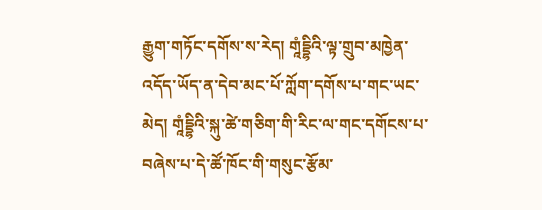རྒྱུག་གཏོང་དགོས་ས་རེད། གཱཾདྡྷིའི་ལྟ་གྲུབ་མཁྱེན་འདོད་ཡོད་ན་དེབ་མང་པོ་ཀློག་དགོས་པ་གང་ཡང་མེད། གཱཾདྡྷིའི་སྐུ་ཚེ་གཅིག་གི་རིང་ལ་གང་དགོངས་པ་བཞེས་པ་དེ་ཚོ་ཁོང་གི་གསུང་རྩོམ་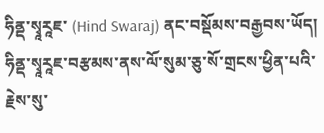ཧིནྡ་སྭཱརཱཇ་ (Hind Swaraj) ནང་བསྡོམས་བརྒྱབས་ཡོད། ཧིནྡ་སྭཱརཱཇ་བརྩམས་ནས་ལོ་སུམ་ཅུ་སོ་གྲངས་ཕྱིན་པའི་རྗེས་སུ་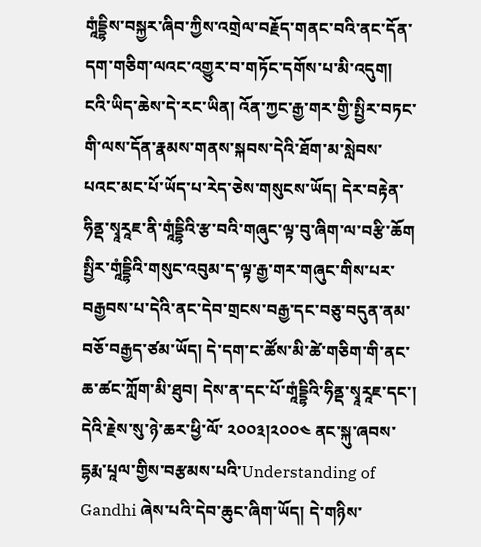གཱཾདྡྷིས་བསྐྱར་ཞིབ་ཀྱིས་འགྲེལ་བརྗོད་གནང་བའི་ནང་དོན་དག་གཅིག་ལའང་འགྱུར་བ་གཏོང་དགོས་པ་མི་འདུག། ངའི་ཡིད་ཆེས་དེ་རང་ཡིན། འོན་ཀྱང་རྒྱ་གར་གྱི་སྤྱིར་བཏང་གི་ལས་དོན་རྣམས་གནས་སྐབས་དེའི་ཐོག་མ་སླེབས་པའང་མང་པོ་ཡོད་པ་རེད་ཅེས་གསུངས་ཡོད། དེར་བརྟེན་ཧིནྡ་སྭཱརཱཇ་ནི་གཱཾདྡྷིའི་རྩ་བའི་གཞུང་ལྟ་བུ་ཞིག་ལ་བརྩི་ཆོག སྤྱིར་གཱཾདྡྷིའི་གསུང་འབུམ་ད་ལྟ་རྒྱ་གར་གཞུང་གིས་པར་བརྒྱབས་པ་དེའི་ནང་དེབ་གྲངས་བརྒྱ་དང་བཅུ་བདུན་ནམ་བཅོ་བརྒྱད་ཙམ་ཡོད། དེ་དག་ང་ཚོས་མི་ཚེ་གཅིག་གི་ནང་ཆ་ཚང་ཀློག་མི་ཐུབ། དེས་ན་དང་པོ་གཱཾདྡྷིའི་ཧིནྡ་སྭཱརཱཇ་དང་། དེའི་རྗེས་སུ་ཉེ་ཆར་ཕྱི་ལོ་ ༢༠༠༣།༢༠༠༤ ནང་སྐུ་ཞབས་དྷརྨ་པཱལ་གྱིས་བརྩམས་པའི་Understanding of Gandhi ཞེས་པའི་དེབ་ཆུང་ཞིག་ཡོད། དེ་གཉིས་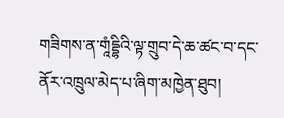གཟིགས་ན་གཱཾདྡྷིའི་ལྟ་གྲུབ་དེ་ཆ་ཚང་བ་དང་ནོར་འཁྲུལ་མེད་པ་ཞིག་མཁྱེན་ཐུབ།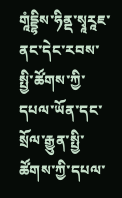གཱཾདྡྷིས་ཧིནྡ་སྭཱརཱཇ་ནང་དེང་རབས་སྤྱི་ཚོགས་ཀྱི་དཔལ་ཡོན་དང་སྲོལ་རྒྱུན་སྤྱི་ཚོགས་ཀྱི་དཔལ་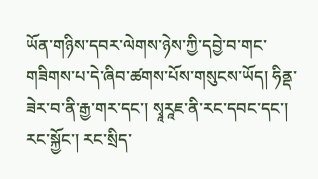ཡོན་གཉིས་དབར་ལེགས་ཉེས་ཀྱི་དབྱེ་བ་གང་གཟིགས་པ་དེ་ཞིབ་ཚགས་པོས་གསུངས་ཡོད། ཧིནྡ་ཟེར་བ་ནི་རྒྱ་གར་དང་། སྭཱརཱཇ་ནི་རང་དབང་དང་། རང་སྐྱོང་། རང་སྲིད་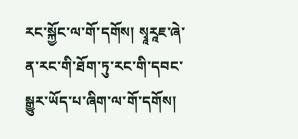རང་སྐྱོང་ལ་གོ་དགོས། སྭཱརཱཇ་ཞེ་ན་རང་གི་ཐོག་ཏུ་རང་གི་དབང་སྒྱུར་ཡོད་པ་ཞིག་ལ་གོ་དགོས།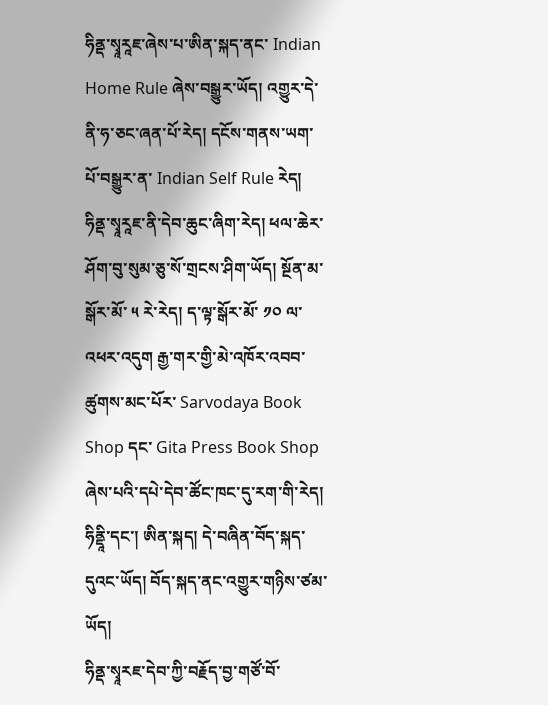ཧིནྡ་སྭཱརཱཇ་ཞེས་པ་ཨིན་སྐད་ནང་ Indian Home Rule ཞེས་བསྒྱུར་ཡོད། འགྱུར་དེ་ནི་ཧ་ཅང་ཞན་པོ་རེད། དངོས་གནས་ཡག་པོ་བསྒྱུར་ན་ Indian Self Rule རེད། ཧིནྡ་སྭཱརཱཇ་ནི་དེབ་ཆུང་ཞིག་རེད། ཕལ་ཆེར་ཤོག་བུ་སུམ་ཅུ་སོ་གྲངས་ཤིག་ཡོད། སྔོན་མ་སྒོར་མོ་ ༥ རེ་རེད། ད་ལྟ་སྒོར་མོ་ ༡༠ ལ་འཕར་འདུག རྒྱ་གར་གྱི་མེ་འཁོར་འབབ་ཚུགས་མང་པོར་ Sarvodaya Book Shop དང་ Gita Press Book Shop ཞེས་པའི་དཔེ་དེབ་ཚོང་ཁང་དུ་རག་གི་རེད། ཧིནྡཱི་དང་། ཨིན་སྐད། དེ་བཞིན་བོད་སྐད་དུའང་ཡོད། བོད་སྐད་ནང་འགྱུར་གཉིས་ཙམ་ཡོད།
ཧིནྡ་སྭཱརཇ་དེབ་ཀྱི་བརྗོད་བྱ་གཙོ་བོ་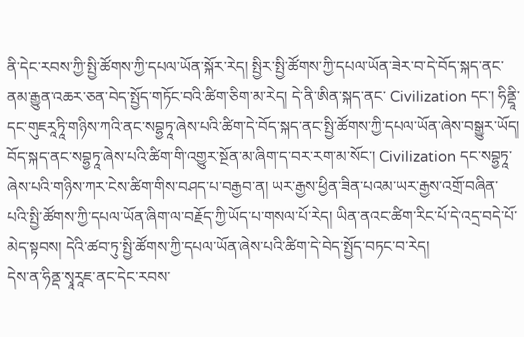ནི་དེང་རབས་ཀྱི་སྤྱི་ཚོགས་ཀྱི་དཔལ་ཡོན་སྐོར་རེད། སྤྱིར་སྤྱི་ཚོགས་ཀྱི་དཔལ་ཡོན་ཟེར་བ་དེ་བོད་སྐད་ནང་ནམ་རྒྱུན་འཆར་ཅན་བེད་སྤྱོད་གཏོང་བའི་ཚིག་ཅིག་མ་རེད། དེ་ནི་ཨིན་སྐད་ནང་ Civilization དང་། ཧིནྡཱི་དང་གུཇརཱཏཱི་གཉིས་ཀའི་ནང་སབྷྱཏཱ་ཞེས་པའི་ཚིག་དེ་བོད་སྐད་ནང་སྤྱི་ཚོགས་ཀྱི་དཔལ་ཡོན་ཞེས་བསྒྱུར་ཡོད། བོད་སྐད་ནང་སབྷྱཏཱ་ཞེས་པའི་ཚིག་གི་འགྱུར་སྔོན་མ་ཞིག་ད་བར་རག་མ་སོང་། Civilization དང་སབྷྱཏཱ་ཞེས་པའི་གཉིས་ཀར་ངེས་ཚིག་གིས་བཤད་པ་བརྒྱབ་ན། ཡར་རྒྱས་ཕྱིན་ཟིན་པའམ་ཡར་རྒྱས་འགྲོ་བཞིན་པའི་སྤྱི་ཚོགས་ཀྱི་དཔལ་ཡོན་ཞིག་ལ་བརྗོད་ཀྱི་ཡོད་པ་གསལ་པོ་རེད། ཡིན་ནའང་ཚིག་རིང་པོ་དེ་འདྲ་བདེ་པོ་མེད་སྟབས། དེའི་ཚབ་ཏུ་སྤྱི་ཚོགས་ཀྱི་དཔལ་ཡོན་ཞེས་པའི་ཚིག་དེ་བེད་སྤྱོད་བཏང་བ་རེད།
དེས་ན་ཧིནྡ་སྭཱརཱཇ་ནང་དེང་རབས་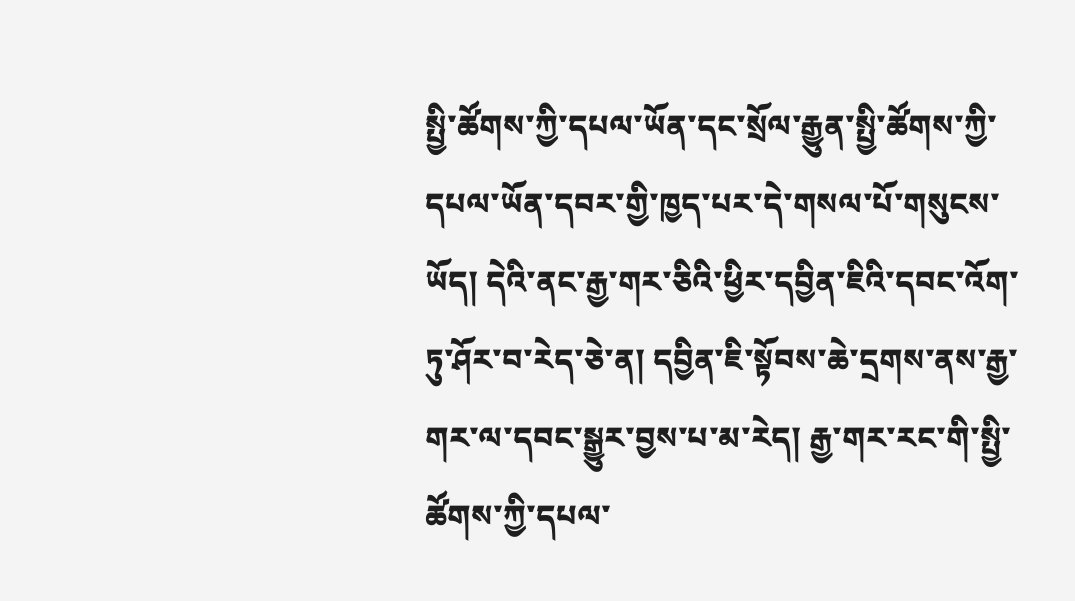སྤྱི་ཚོགས་ཀྱི་དཔལ་ཡོན་དང་སྲོལ་རྒྱུན་སྤྱི་ཚོགས་ཀྱི་དཔལ་ཡོན་དབར་གྱི་ཁྱད་པར་དེ་གསལ་པོ་གསུངས་ཡོད། དེའི་ནང་རྒྱ་གར་ཅིའི་ཕྱིར་དབྱིན་ཇིའི་དབང་འོག་ཏུ་ཤོར་བ་རེད་ཅེ་ན། དབྱིན་ཇི་སྟོབས་ཆེ་དྲགས་ནས་རྒྱ་གར་ལ་དབང་སྒྱུར་བྱས་པ་མ་རེད། རྒྱ་གར་རང་གི་སྤྱི་ཚོགས་ཀྱི་དཔལ་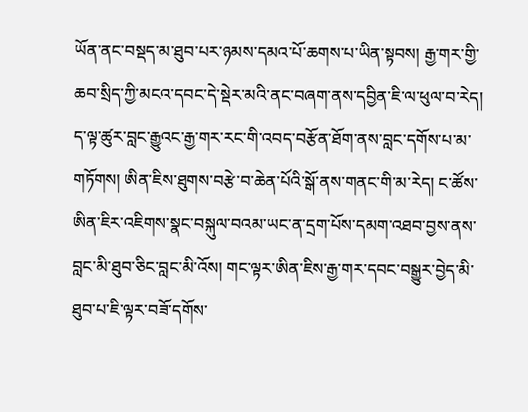ཡོན་ནང་བསྡད་མ་ཐུབ་པར་ཉམས་དམའ་པོ་ཆགས་པ་ཡིན་སྟབས། རྒྱ་གར་གྱི་ཆབ་སྲིད་ཀྱི་མངའ་དབང་དེ་སྡེར་མའི་ནང་བཞག་ནས་དབྱིན་ཇི་ལ་ཕུལ་བ་རེད། ད་ལྟ་ཚུར་བླང་རྒྱུའང་རྒྱ་གར་རང་གི་འབད་བརྩོན་ཐོག་ནས་བླང་དགོས་པ་མ་གཏོགས། ཨིན་ཇིས་ཐུགས་བརྩེ་བ་ཆེན་པོའི་སྒོ་ནས་གནང་གི་མ་རེད། ང་ཚོས་ཨིན་ཇིར་འཇིགས་སྣང་བསྐུལ་བའམ་ཡང་ན་དྲག་པོས་དམག་འཐབ་བྱས་ནས་བླང་མི་ཐུབ་ཅིང་བླང་མི་འོས། གང་ལྟར་ཨིན་ཇིས་རྒྱ་གར་དབང་བསྒྱུར་བྱེད་མི་ཐུབ་པ་ཇི་ལྟར་བཟོ་དགོས་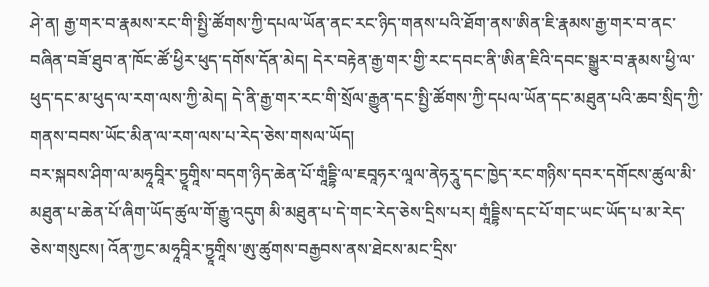ཤེ་ན། རྒྱ་གར་བ་རྣམས་རང་གི་སྤྱི་ཚོགས་ཀྱི་དཔལ་ཡོན་ནང་རང་ཉིད་གནས་པའི་ཐོག་ནས་ཨིན་ཇི་རྣམས་རྒྱ་གར་བ་ནང་བཞིན་བཟོ་ཐུབ་ན་ཁོང་ཚོ་ཕྱིར་ཕུད་དགོས་དོན་མེད། དེར་བརྟེན་རྒྱ་གར་གྱི་རང་དབང་ནི་ཨིན་ཇིའི་དབང་སྒྱུར་བ་རྣམས་ཕྱི་ལ་ཕུད་དང་མ་ཕུད་ལ་རག་ལས་ཀྱི་མེད། དེ་ནི་རྒྱ་གར་རང་གི་སྲོལ་རྒྱུན་དང་སྤྱི་ཚོགས་ཀྱི་དཔལ་ཡོན་དང་མཐུན་པའི་ཆབ་སྲིད་ཀྱི་གནས་བབས་ཡོང་མིན་ལ་རག་ལས་པ་རེད་ཅེས་གསལ་ཡོད།
བར་སྐབས་ཤིག་ལ་མཧཱབཱིར་ཏྱཱགཱིས་བདག་ཉིད་ཆེན་པོ་གཱཾདྡྷི་ལ་ཇབཱཧར་ལཱལ་ནེཧརཱུ་དང་ཁྱེད་རང་གཉིས་དབར་དགོངས་ཚུལ་མི་མཐུན་པ་ཆེན་པོ་ཞིག་ཡོད་ཚུལ་གོ་རྒྱུ་འདུག མི་མཐུན་པ་དེ་གང་རེད་ཅེས་དྲིས་པར། གཱཾདྡྷིས་དང་པོ་གང་ཡང་ཡོད་པ་མ་རེད་ཅེས་གསུངས། འོན་ཀྱང་མཧཱབཱིར་ཏྱཱགཱིས་ཨུ་ཚུགས་བརྒྱབས་ནས་ཐེངས་མང་དྲིས་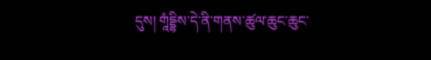དུས། གཱཾདྡྷིས་དེ་ནི་གནས་ཚུལ་ཆུང་ཆུང་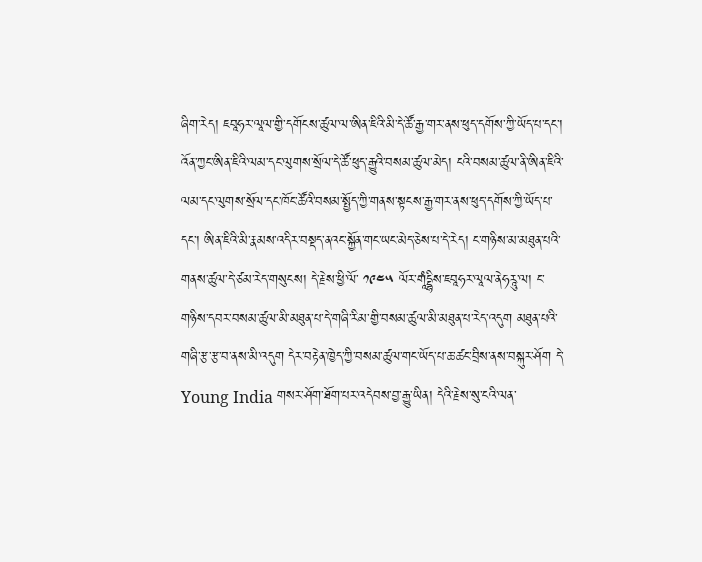ཞིག་རེད། ཇབཱཧར་ལཱལ་གྱི་དགོངས་ཚུལ་ལ་ཨིན་ཇིའི་མི་དེ་ཚོ་རྒྱ་གར་ནས་ཕུད་དགོས་ཀྱི་ཡོད་པ་དང་། འོན་ཀྱང་ཨིན་ཇིའི་ལམ་དང་ལུགས་སྲོལ་དེ་ཚོ་ཕུད་རྒྱུའི་བསམ་ཚུལ་མེད། ངའི་བསམ་ཚུལ་ནི་ཨིན་ཇིའི་ལམ་དང་ལུགས་སྲོལ་དང་ཁོང་ཚོའི་བསམ་སྤྱོད་ཀྱི་གནས་སྟངས་རྒྱ་གར་ནས་ཕུད་དགོས་ཀྱི་ཡོད་པ་དང་། ཨིན་ཇིའི་མི་རྣམས་འདིར་བསྡད་ནའང་སྐྱོན་གང་ཡང་མེད་ཅེས་པ་དེ་རེད། ང་གཉིས་མ་མཐུན་པའི་གནས་ཚུལ་དེ་ཙམ་རེད་གསུངས། དེ་རྗེས་ཕྱི་ལོ་ ༡༩༤༥ ལོར་གཱཾདྡྷིས་ཇབཱཧར་ལཱལ་ནེཧརཱུ་ལ། ང་གཉིས་དབར་བསམ་ཚུལ་མི་མཐུན་པ་དེ་གཞི་རིམ་གྱི་བསམ་ཚུལ་མི་མཐུན་པ་རེད་འདུག མཐུན་པའི་གཞི་རྩ་རྩ་བ་ནས་མི་འདུག དེར་བརྟེན་ཁྱེད་ཀྱི་བསམ་ཚུལ་གང་ཡོད་པ་ཆ་ཚང་བྲིས་ནས་བསྐུར་ཤོག དེ་ Young India གསར་ཤོག་ཐོག་པར་འདེབས་བྱ་རྒྱུ་ཡིན། དེའི་རྗེས་སུ་ངའི་ལན་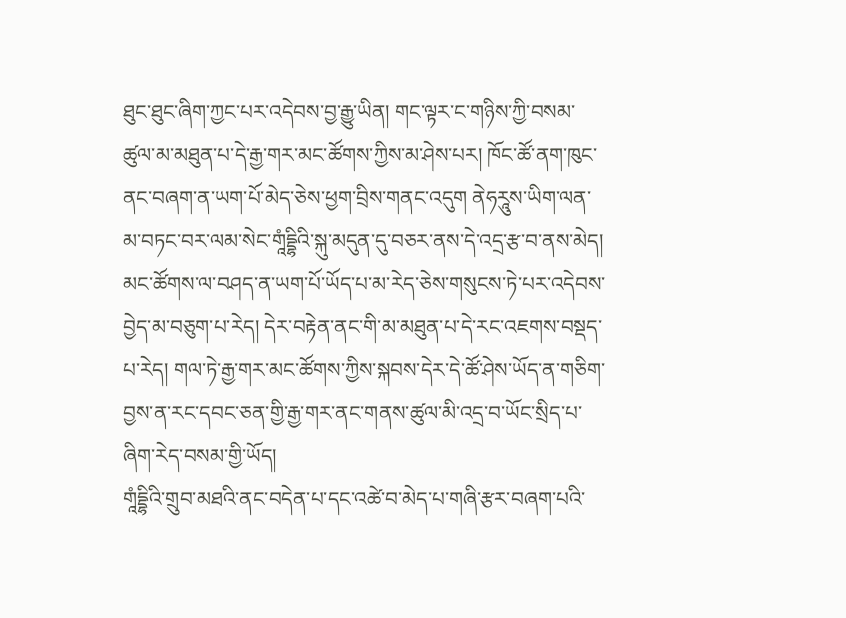ཐུང་ཐུང་ཞིག་ཀྱང་པར་འདེབས་བྱ་རྒྱུ་ཡིན། གང་ལྟར་ང་གཉིས་ཀྱི་བསམ་ཚུལ་མ་མཐུན་པ་དེ་རྒྱ་གར་མང་ཚོགས་ཀྱིས་མ་ཤེས་པར། ཁོང་ཚོ་ནག་ཁུང་ནང་བཞག་ན་ཡག་པོ་མེད་ཅེས་ཕྱག་བྲིས་གནང་འདུག ནེཧརཱུས་ཡིག་ལན་མ་བཏང་བར་ལམ་སེང་གཱཾདྡྷིའི་སྐུ་མདུན་དུ་བཅར་ནས་དེ་འདྲ་རྩ་བ་ནས་མེད། མང་ཚོགས་ལ་བཤད་ན་ཡག་པོ་ཡོད་པ་མ་རེད་ཅེས་གསུངས་ཏེ་པར་འདེབས་བྱེད་མ་བཅུག་པ་རེད། དེར་བརྟེན་ནང་གི་མ་མཐུན་པ་དེ་རང་འཇགས་བསྡད་པ་རེད། གལ་ཏེ་རྒྱ་གར་མང་ཚོགས་ཀྱིས་སྐབས་དེར་དེ་ཚོ་ཤེས་ཡོད་ན་གཅིག་བྱས་ན་རང་དབང་ཅན་གྱི་རྒྱ་གར་ནང་གནས་ཚུལ་མི་འདྲ་བ་ཡོང་སྲིད་པ་ཞིག་རེད་བསམ་གྱི་ཡོད།
གཱཾདྡྷིའི་གྲུབ་མཐའི་ནང་བདེན་པ་དང་འཚེ་བ་མེད་པ་གཞི་རྩར་བཞག་པའི་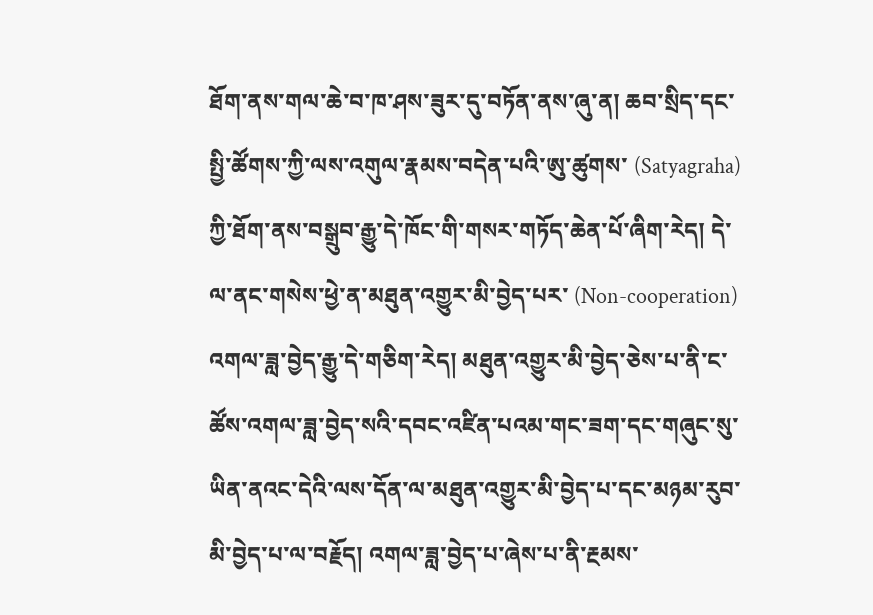ཐོག་ནས་གལ་ཆེ་བ་ཁ་ཤས་ཟུར་དུ་བཏོན་ནས་ཞུ་ན། ཆབ་སྲིད་དང་སྤྱི་ཚོགས་ཀྱི་ལས་འགུལ་རྣམས་བདེན་པའི་ཨུ་ཚུགས་ (Satyagraha) ཀྱི་ཐོག་ནས་བསྒྲུབ་རྒྱུ་དེ་ཁོང་གི་གསར་གཏོད་ཆེན་པོ་ཞིག་རེད། དེ་ལ་ནང་གསེས་ཕྱེ་ན་མཐུན་འགྱུར་མི་བྱེད་པར་ (Non-cooperation) འགལ་ཟླ་བྱེད་རྒྱུ་དེ་གཅིག་རེད། མཐུན་འགྱུར་མི་བྱེད་ཅེས་པ་ནི་ང་ཚོས་འགལ་ཟླ་བྱེད་སའི་དབང་འཛིན་པའམ་གང་ཟག་དང་གཞུང་སུ་ཡིན་ནའང་དེའི་ལས་དོན་ལ་མཐུན་འགྱུར་མི་བྱེད་པ་དང་མཉམ་རུབ་མི་བྱེད་པ་ལ་བརྗོད། འགལ་ཟླ་བྱེད་པ་ཞེས་པ་ནི་རྔམས་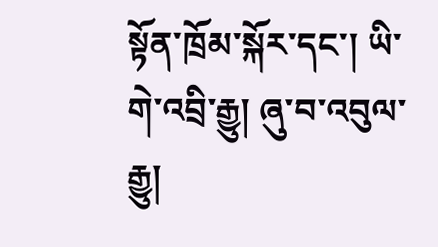སྟོན་ཁྲོམ་སྐོར་དང་། ཡི་གེ་འབྲི་རྒྱུ། ཞུ་བ་འབུལ་རྒྱུ།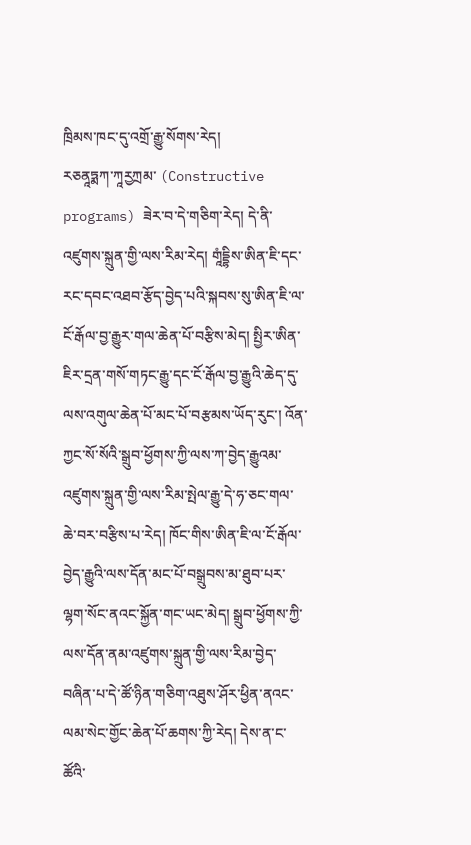ཁྲིམས་ཁང་དུ་འགྲོ་རྒྱུ་སོགས་རེད།
རཅནཱཏྨཀ་ཀཱརྱཀྲམ་ (Constructive programs) ཟེར་བ་དེ་གཅིག་རེད། དེ་ནི་འཛུགས་སྐྲུན་གྱི་ལས་རིམ་རེད། གཱཾདྡྷིས་ཨིན་ཇི་དང་རང་དབང་འཐབ་རྩོད་བྱེད་པའི་སྐབས་སུ་ཨིན་ཇི་ལ་ངོ་རྒོལ་བྱ་རྒྱུར་གལ་ཆེན་པོ་བརྩིས་མེད། སྤྱིར་ཨིན་ཇིར་དྲན་གསོ་གཏང་རྒྱུ་དང་ངོ་རྒོལ་བྱ་རྒྱུའི་ཆེད་དུ་ལས་འགུལ་ཆེན་པོ་མང་པོ་བརྩམས་ཡོད་རུང་། འོན་ཀྱང་སོ་སོའི་སྒྲུབ་ཕྱོགས་ཀྱི་ལས་ཀ་བྱེད་རྒྱུའམ་འཛུགས་སྐྲུན་གྱི་ལས་རིམ་སྤེལ་རྒྱུ་དེ་ཧ་ཅང་གལ་ཆེ་བར་བརྩིས་པ་རེད། ཁོང་གིས་ཨིན་ཇི་ལ་ངོ་རྒོལ་བྱེད་རྒྱུའི་ལས་དོན་མང་པོ་བསྒྲུབས་མ་ཐུབ་པར་ལྷག་སོང་ནའང་སྐྱོན་གང་ཡང་མེད། སྒྲུབ་ཕྱོགས་ཀྱི་ལས་དོན་ནམ་འཛུགས་སྐྲུན་གྱི་ལས་རིམ་བྱེད་བཞིན་པ་དེ་ཚོ་ཉིན་གཅིག་འཐུས་ཤོར་ཕྱིན་ནའང་ལམ་སེང་གྱོང་ཆེན་པོ་ཆགས་ཀྱི་རེད། དེས་ན་ང་ཚོའི་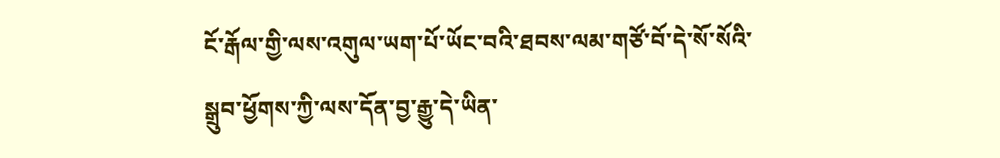ངོ་རྒོལ་གྱི་ལས་འགུལ་ཡག་པོ་ཡོང་བའི་ཐབས་ལམ་གཙོ་བོ་དེ་སོ་སོའི་སྒྲུབ་ཕྱོགས་ཀྱི་ལས་དོན་བྱ་རྒྱུ་དེ་ཡིན་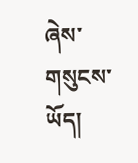ཞེས་གསུངས་ཡོད།